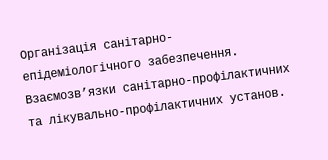Організація санітарно-епідеміологічного забезпечення. Взаємозв’язки санітарно-профілактичних та лікувально-профілактичних установ.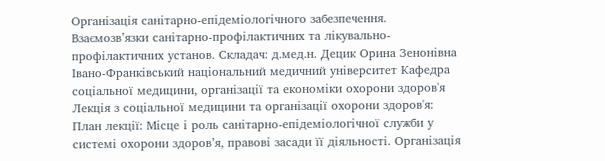Організація санітарно-епідеміологічного забезпечення. Взаємозв’язки санітарно-профілактичних та лікувально-профілактичних установ. Складач: д.мед.н. Децик Орина Зенонівна Івано-Франківський національний медичний університет Кафедра соціальної медицини, організації та економіки охорони здоров'я Лекція з соціальної медицини та організації охорони здоров'я:
План лекції: Місце і роль санітарно-епідеміологічної служби у системі охорони здоров’я, правові засади її діяльності. Організація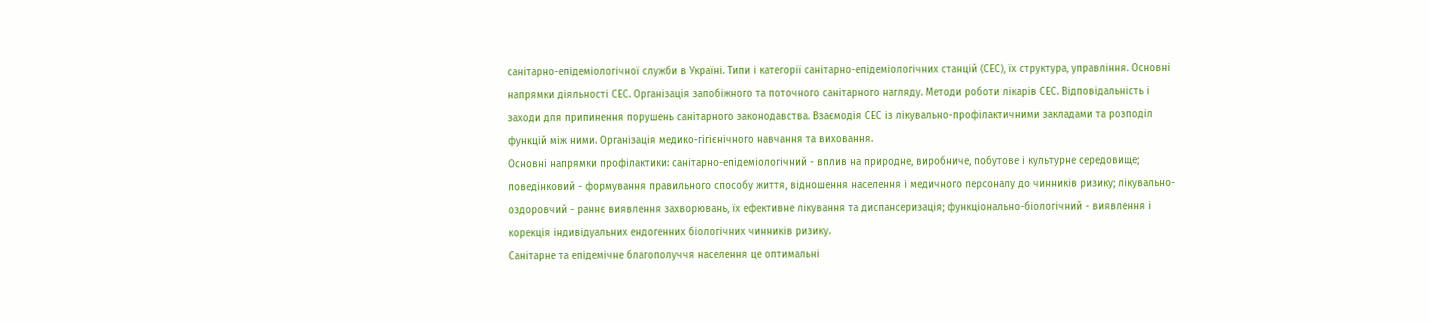санітарно-епідеміологічної служби в Україні. Типи і категорії санітарно-епідеміологічних станцій (СЕС), їх структура, управління. Основні напрямки діяльності СЕС. Організація запобіжного та поточного санітарного нагляду. Методи роботи лікарів СЕС. Відповідальність і заходи для припинення порушень санітарного законодавства. Взаємодія СЕС із лікувально-профілактичними закладами та розподіл функцій між ними. Організація медико-гігієнічного навчання та виховання.
Основні напрямки профілактики: санітарно-епідеміологічний - вплив на природне, виробниче, побутове і культурне середовище; поведінковий - формування правильного способу життя, відношення населення і медичного персоналу до чинників ризику; лікувально-оздоровчий - раннє виявлення захворювань, їх ефективне лікування та диспансеризація; функціонально-біологічний - виявлення і корекція індивідуальних ендогенних біологічних чинників ризику.
Санітарне та епідемічне благополуччя населення це оптимальні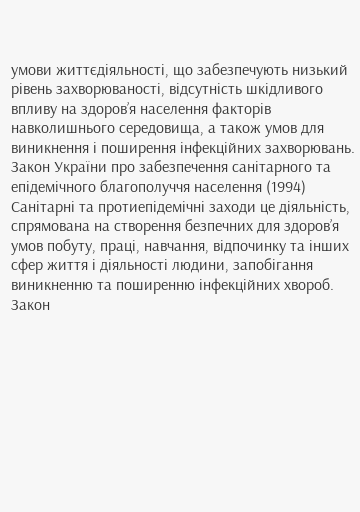умови життєдіяльності, що забезпечують низький рівень захворюваності, відсутність шкідливого впливу на здоров’я населення факторів навколишнього середовища, а також умов для виникнення і поширення інфекційних захворювань. Закон України про забезпечення санітарного та епідемічного благополуччя населення (1994)
Санітарні та протиепідемічні заходи це діяльність, спрямована на створення безпечних для здоров’я умов побуту, праці, навчання, відпочинку та інших сфер життя і діяльності людини, запобігання виникненню та поширенню інфекційних хвороб. Закон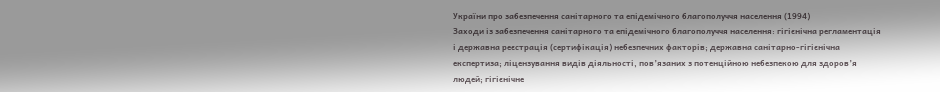України про забезпечення санітарного та епідемічного благополуччя населення (1994)
Заходи із забезпечення санітарного та епідемічного благополуччя населення: гігієнічна регламентація і державна реєстрація (сертифікація) небезпечних факторів; державна санітарно-гігієнічна експертиза; ліцензування видів діяльності, пов’язаних з потенційною небезпекою для здоров’я людей; гігієнічне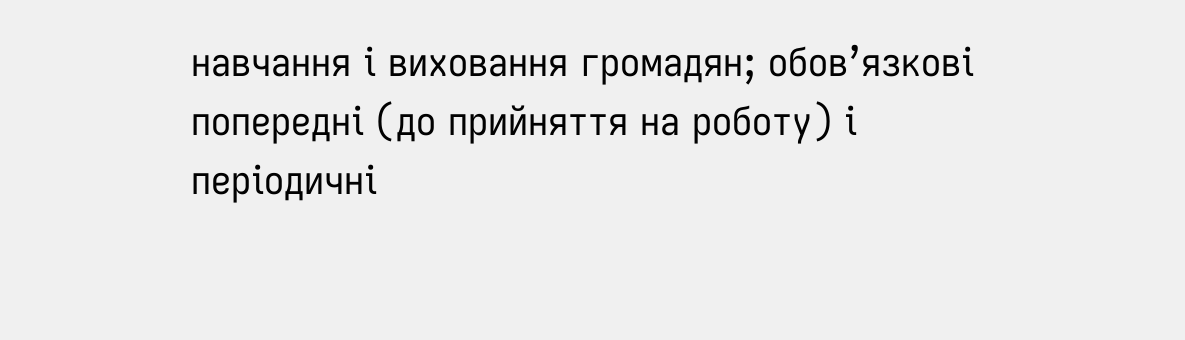навчання і виховання громадян; обов’язкові попередні (до прийняття на роботу) і періодичні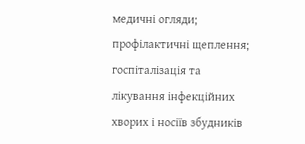медичні огляди; профілактичні щеплення; госпіталізація та лікування інфекційних хворих і носіїв збудників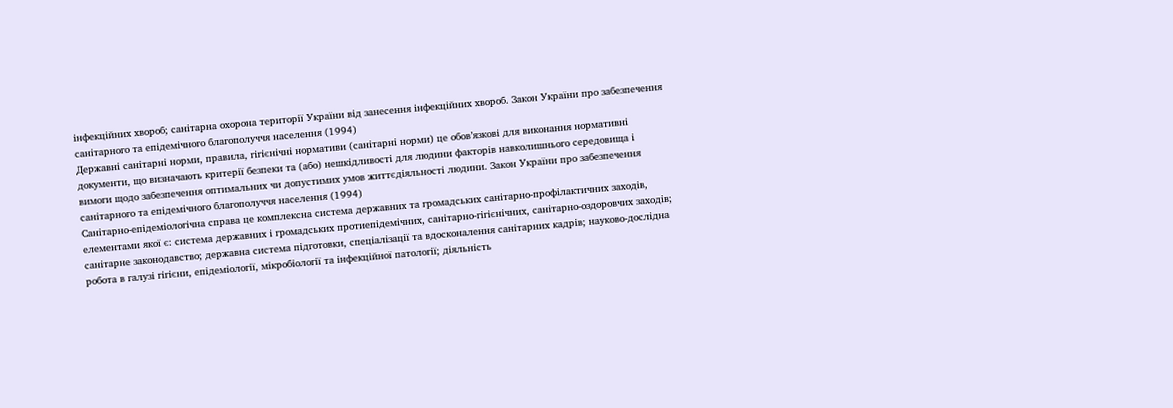інфекційних хвороб; санітарна охорона території України від занесення інфекційних хвороб. Закон України про забезпечення санітарного та епідемічного благополуччя населення (1994)
Державні санітарні норми, правила, гігієнічні нормативи (санітарні норми) це обов’язкові для виконання нормативні документи, що визначають критерії безпеки та (або) нешкідливості для людини факторів навколишнього середовища і вимоги щодо забезпечення оптимальних чи допустимих умов життєдіяльності людини. Закон України про забезпечення санітарного та епідемічного благополуччя населення (1994)
Санітарно-епідеміологічна справа це комплексна система державних та громадських санітарно-профілактичних заходів, елементами якої є: система державних і громадських протиепідемічних, санітарно-гігієнічних, санітарно-оздоровчих заходів; санітарне законодавство; державна система підготовки, спеціалізації та вдосконалення санітарних кадрів; науково-дослідна робота в галузі гігієни, епідеміології, мікробіології та інфекційної патології; діяльність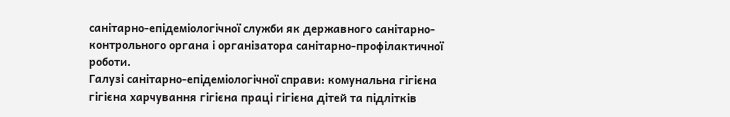санітарно-епідеміологічної служби як державного санітарно-контрольного органа і організатора санітарно-профілактичної роботи.
Галузі санітарно-епідеміологічної справи: комунальна гігієна гігієна харчування гігієна праці гігієна дітей та підлітків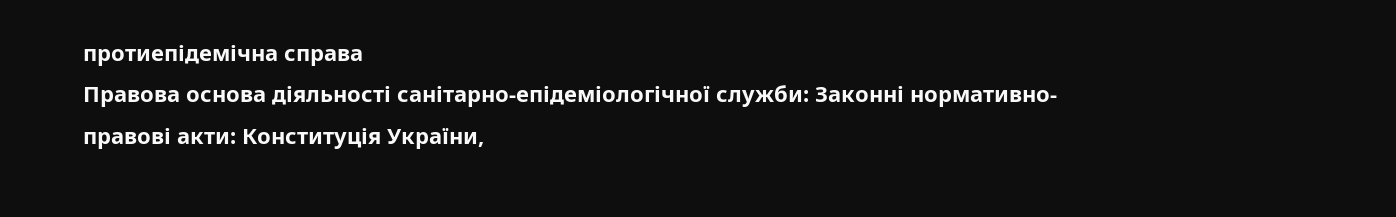протиепідемічна справа
Правова основа діяльності санітарно-епідеміологічної служби: Законні нормативно-правові акти: Конституція України,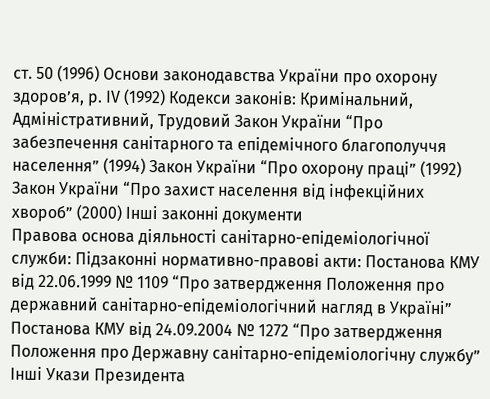ст. 50 (1996) Основи законодавства України про охорону здоров’я, р. ІV (1992) Кодекси законів: Кримінальний, Адміністративний, Трудовий Закон України “Про забезпечення санітарного та епідемічного благополуччя населення” (1994) Закон України “Про охорону праці” (1992) Закон України “Про захист населення від інфекційних хвороб” (2000) Інші законні документи
Правова основа діяльності санітарно-епідеміологічної служби: Підзаконні нормативно-правові акти: Постанова КМУ від 22.06.1999 № 1109 “Про затвердження Положення про державний санітарно-епідеміологічний нагляд в Україні” Постанова КМУ від 24.09.2004 № 1272 “Про затвердження Положення про Державну санітарно-епідеміологічну службу” Інші Укази Президента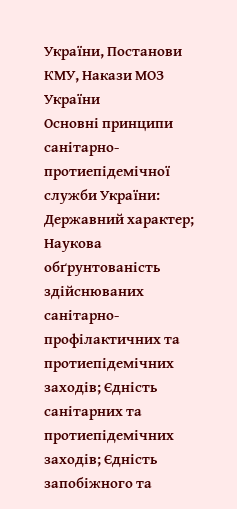України, Постанови КМУ, Накази МОЗ України
Основні принципи санітарно-протиепідемічної служби України: Державний характер; Наукова обґрунтованість здійснюваних санітарно-профілактичних та протиепідемічних заходів; Єдність санітарних та протиепідемічних заходів; Єдність запобіжного та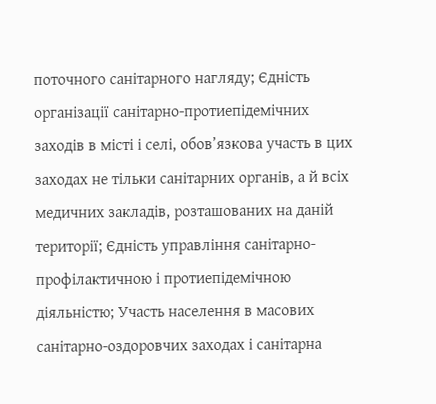поточного санітарного нагляду; Єдність організації санітарно-протиепідемічних заходів в місті і селі, обов’язкова участь в цих заходах не тільки санітарних органів, а й всіх медичних закладів, розташованих на даній території; Єдність управління санітарно-профілактичною і протиепідемічною діяльністю; Участь населення в масових санітарно-оздоровчих заходах і санітарна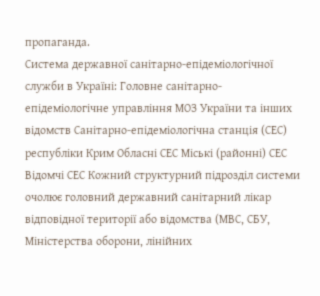пропаганда.
Система державної санітарно-епідеміологічної служби в Україні: Головне санітарно-епідеміологічне управління МОЗ України та інших відомств Санітарно-епідеміологічна станція (СЕС) республіки Крим Обласні СЕС Міські (районні) СЕС Відомчі СЕС Кожний структурний підрозділ системи очолює головний державний санітарний лікар відповідної території або відомства (МВС, СБУ, Міністерства оборони, лінійних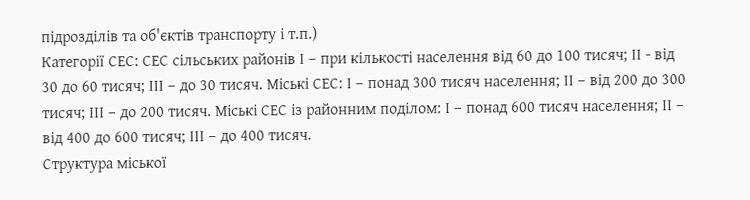підрозділів та об'єктів транспорту і т.п.)
Категорії СЕС: СЕС сільських районів І – при кількості населення від 60 до 100 тисяч; ІІ - від 30 до 60 тисяч; ІІІ – до 30 тисяч. Міські СЕС: І – понад 300 тисяч населення; ІІ – від 200 до 300 тисяч; ІІІ – до 200 тисяч. Міські СЕС із районним поділом: І – понад 600 тисяч населення; ІІ – від 400 до 600 тисяч; ІІІ – до 400 тисяч.
Структура міської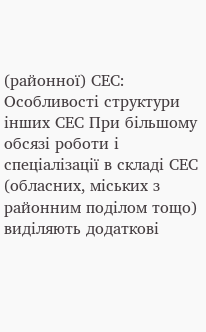(районної) СЕС:
Особливості структури інших СЕС При більшому обсязі роботи і спеціалізації в складі СЕС (обласних, міських з районним поділом тощо) виділяють додаткові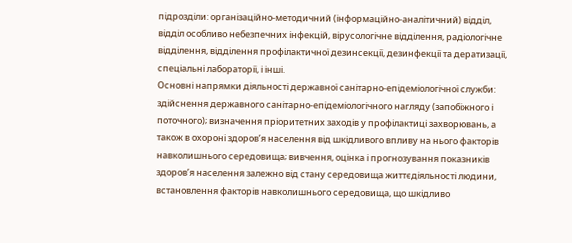підрозділи: організаційно-методичний (інформаційно-аналітичний) відділ, відділ особливо небезпечних інфекцій, вірусологічне відділення, радіологічне відділення, відділення профілактичної дезинсекції, дезинфекції та дератизації, спеціальні лабораторії, і інші.
Основні напрямки діяльності державної санітарно-епідеміологічної служби: здійснення державного санітарно-епідеміологічного нагляду (запобіжного і поточного); визначення пріоритетних заходів у профілактиці захворювань, а також в охороні здоров’я населення від шкідливого впливу на нього факторів навколишнього середовища; вивчення, оцінка і прогнозування показників здоров’я населення залежно від стану середовища життєдіяльності людини, встановлення факторів навколишнього середовища, що шкідливо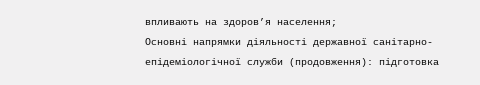впливають на здоров’я населення;
Основні напрямки діяльності державної санітарно-епідеміологічної служби (продовження): підготовка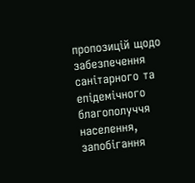пропозицій щодо забезпечення санітарного та епідемічного благополуччя населення, запобігання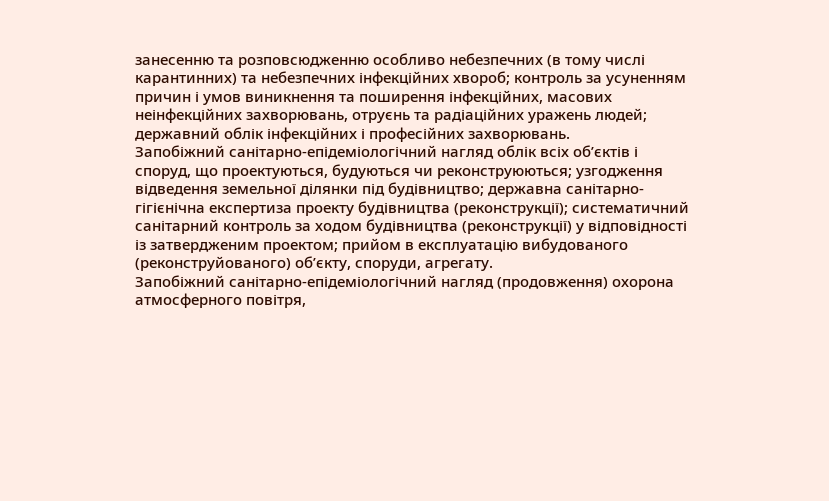занесенню та розповсюдженню особливо небезпечних (в тому числі карантинних) та небезпечних інфекційних хвороб; контроль за усуненням причин і умов виникнення та поширення інфекційних, масових неінфекційних захворювань, отруєнь та радіаційних уражень людей; державний облік інфекційних і професійних захворювань.
Запобіжний санітарно-епідеміологічний нагляд облік всіх об’єктів і споруд, що проектуються, будуються чи реконструюються; узгодження відведення земельної ділянки під будівництво; державна санітарно-гігієнічна експертиза проекту будівництва (реконструкції); систематичний санітарний контроль за ходом будівництва (реконструкції) у відповідності із затвердженим проектом; прийом в експлуатацію вибудованого (реконструйованого) об’єкту, споруди, агрегату.
Запобіжний санітарно-епідеміологічний нагляд (продовження) охорона атмосферного повітря,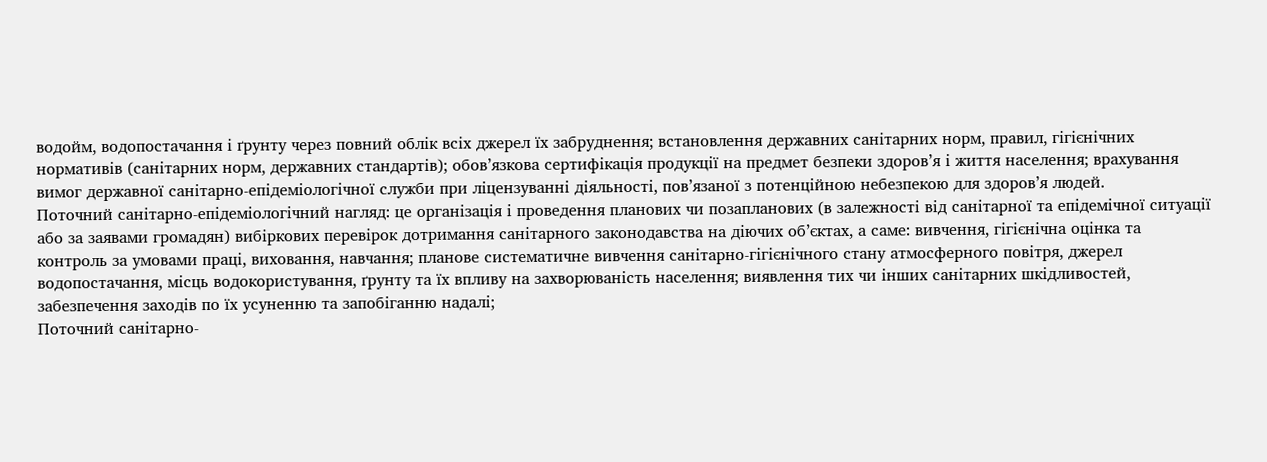водойм, водопостачання і ґрунту через повний облік всіх джерел їх забруднення; встановлення державних санітарних норм, правил, гігієнічних нормативів (санітарних норм, державних стандартів); обов’язкова сертифікація продукції на предмет безпеки здоров’я і життя населення; врахування вимог державної санітарно-епідеміологічної служби при ліцензуванні діяльності, пов’язаної з потенційною небезпекою для здоров’я людей.
Поточний санітарно-епідеміологічний нагляд: це організація і проведення планових чи позапланових (в залежності від санітарної та епідемічної ситуації або за заявами громадян) вибіркових перевірок дотримання санітарного законодавства на діючих об’єктах, а саме: вивчення, гігієнічна оцінка та контроль за умовами праці, виховання, навчання; планове систематичне вивчення санітарно-гігієнічного стану атмосферного повітря, джерел водопостачання, місць водокористування, ґрунту та їх впливу на захворюваність населення; виявлення тих чи інших санітарних шкідливостей, забезпечення заходів по їх усуненню та запобіганню надалі;
Поточний санітарно-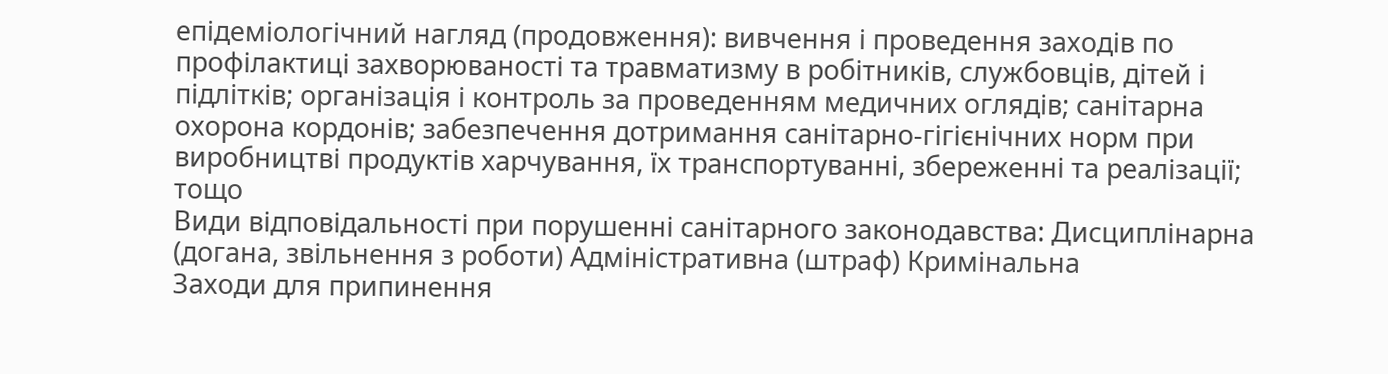епідеміологічний нагляд (продовження): вивчення і проведення заходів по профілактиці захворюваності та травматизму в робітників, службовців, дітей і підлітків; організація і контроль за проведенням медичних оглядів; санітарна охорона кордонів; забезпечення дотримання санітарно-гігієнічних норм при виробництві продуктів харчування, їх транспортуванні, збереженні та реалізації; тощо
Види відповідальності при порушенні санітарного законодавства: Дисциплінарна (догана, звільнення з роботи) Адміністративна (штраф) Кримінальна
Заходи для припинення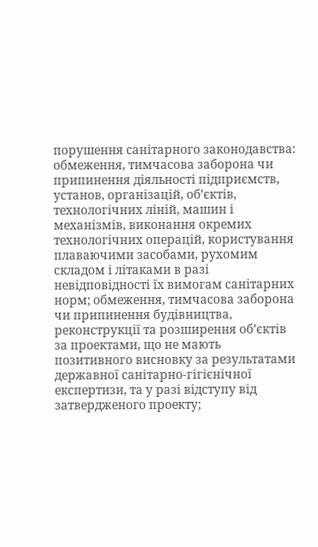порушення санітарного законодавства: обмеження, тимчасова заборона чи припинення діяльності підприємств, установ, організацій, об’єктів, технологічних ліній, машин і механізмів, виконання окремих технологічних операцій, користування плаваючими засобами, рухомим складом і літаками в разі невідповідності їх вимогам санітарних норм; обмеження, тимчасова заборона чи припинення будівництва, реконструкції та розширення об’єктів за проектами, що не мають позитивного висновку за результатами державної санітарно-гігієнічної експертизи, та у разі відступу від затвердженого проекту;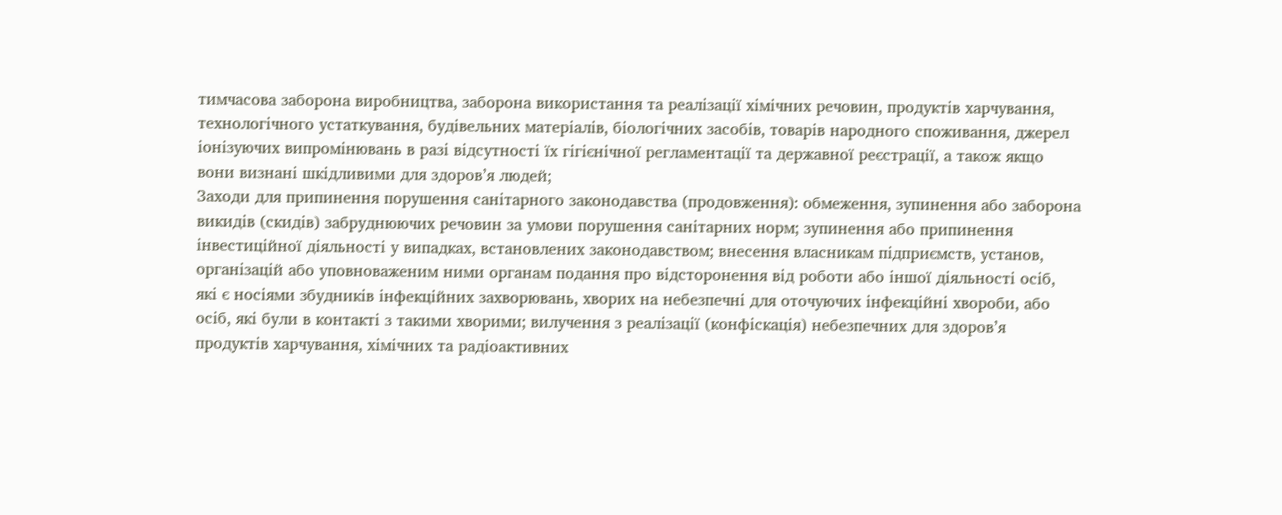тимчасова заборона виробництва, заборона використання та реалізації хімічних речовин, продуктів харчування, технологічного устаткування, будівельних матеріалів, біологічних засобів, товарів народного споживання, джерел іонізуючих випромінювань в разі відсутності їх гігієнічної регламентації та державної реєстрації, а також якщо вони визнані шкідливими для здоров’я людей;
Заходи для припинення порушення санітарного законодавства (продовження): обмеження, зупинення або заборона викидів (скидів) забруднюючих речовин за умови порушення санітарних норм; зупинення або припинення інвестиційної діяльності у випадках, встановлених законодавством; внесення власникам підприємств, установ, організацій або уповноваженим ними органам подання про відсторонення від роботи або іншої діяльності осіб, які є носіями збудників інфекційних захворювань, хворих на небезпечні для оточуючих інфекційні хвороби, або осіб, які були в контакті з такими хворими; вилучення з реалізації (конфіскація) небезпечних для здоров’я продуктів харчування, хімічних та радіоактивних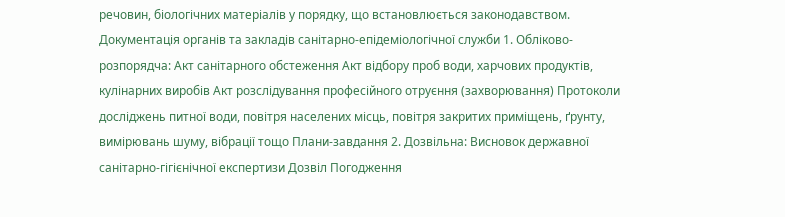речовин, біологічних матеріалів у порядку, що встановлюється законодавством.
Документація органів та закладів санітарно-епідеміологічної служби 1. Обліково-розпорядча: Акт санітарного обстеження Акт відбору проб води, харчових продуктів, кулінарних виробів Акт розслідування професійного отруєння (захворювання) Протоколи досліджень питної води, повітря населених місць, повітря закритих приміщень, ґрунту, вимірювань шуму, вібрації тощо Плани-завдання 2. Дозвільна: Висновок державної санітарно-гігієнічної експертизи Дозвіл Погодження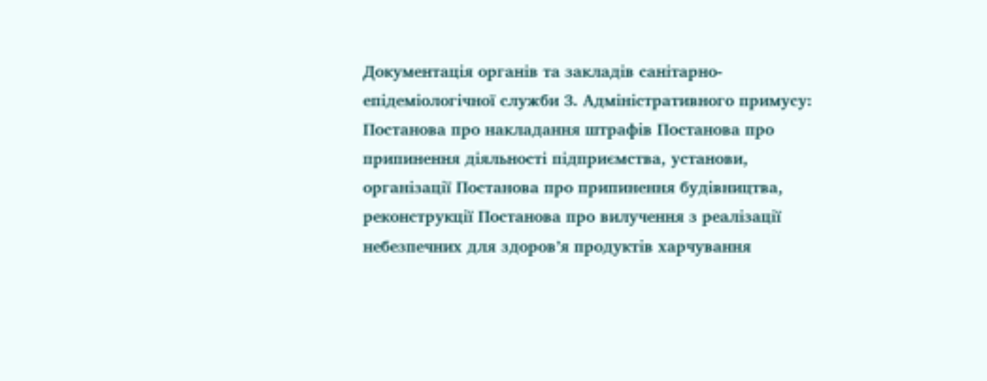Документація органів та закладів санітарно-епідеміологічної служби 3. Адміністративного примусу: Постанова про накладання штрафів Постанова про припинення діяльності підприємства, установи, організації Постанова про припинення будівництва, реконструкції Постанова про вилучення з реалізації небезпечних для здоров’я продуктів харчування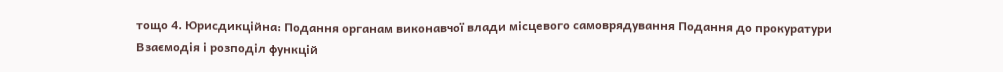тощо 4. Юрисдикційна: Подання органам виконавчої влади місцевого самоврядування Подання до прокуратури
Взаємодія і розподіл функцій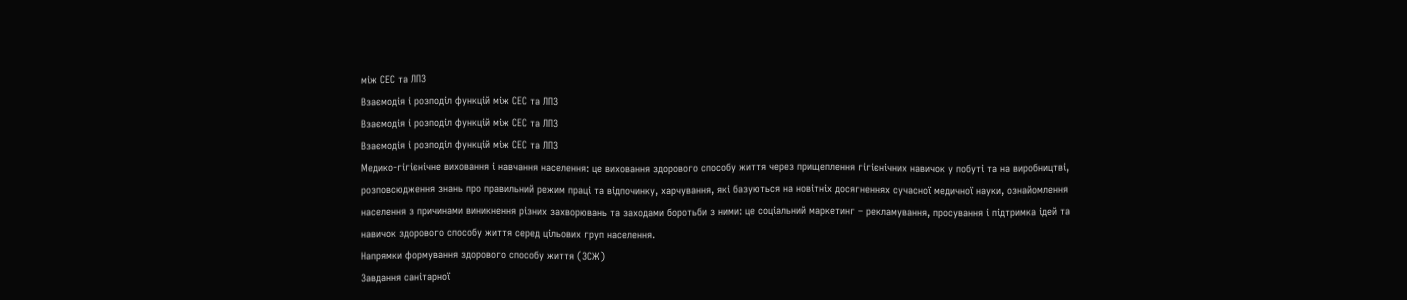між СЕС та ЛПЗ
Взаємодія і розподіл функцій між СЕС та ЛПЗ
Взаємодія і розподіл функцій між СЕС та ЛПЗ
Взаємодія і розподіл функцій між СЕС та ЛПЗ
Медико-гігієнічне виховання і навчання населення: це виховання здорового способу життя через прищеплення гігієнічних навичок у побуті та на виробництві, розповсюдження знань про правильний режим праці та відпочинку, харчування, які базуються на новітніх досягненнях сучасної медичної науки, ознайомлення населення з причинами виникнення різних захворювань та заходами боротьби з ними: це соціальний маркетинг – рекламування, просування і підтримка ідей та навичок здорового способу життя серед цільових груп населення.
Напрямки формування здорового способу життя (ЗСЖ)
Завдання санітарної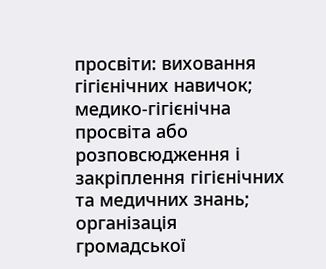просвіти: виховання гігієнічних навичок; медико-гігієнічна просвіта або розповсюдження і закріплення гігієнічних та медичних знань; організація громадської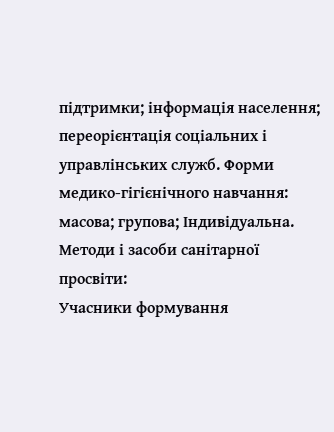підтримки; інформація населення; переорієнтація соціальних і управлінських служб. Форми медико-гігієнічного навчання: масова; групова; Індивідуальна.
Методи і засоби санітарної просвіти:
Учасники формування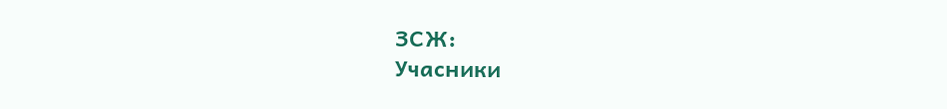ЗСЖ:
Учасники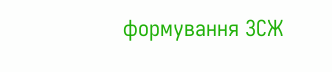формування ЗСЖ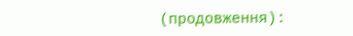(продовження):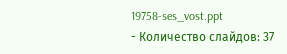19758-ses_vost.ppt
- Количество слайдов: 37